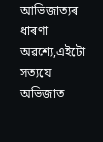আভিজাত্যৰ ধাৰণা
অৱশ্যে,এইটো সত্যযে অভিজাত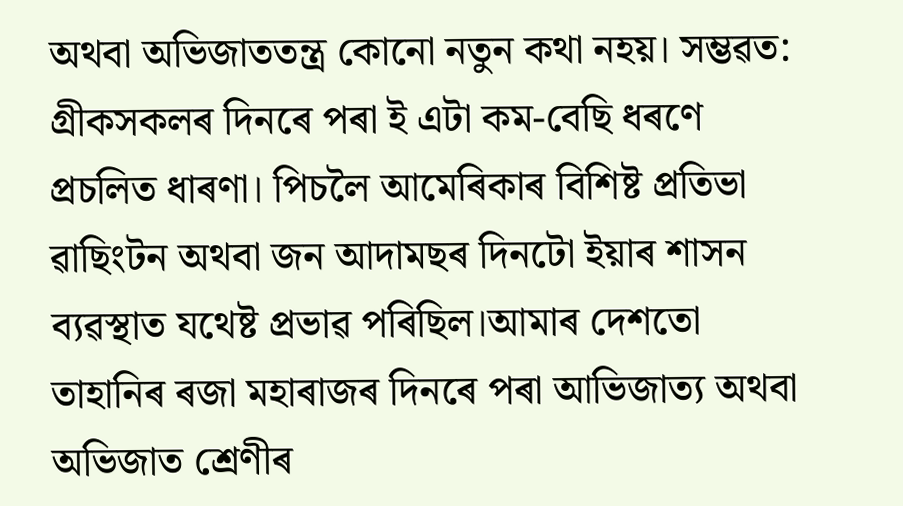অথবা অভিজাততন্ত্র কোনো নতুন কথা নহয়। সম্ভৱত: গ্রীকসকলৰ দিনৰে পৰা ই এটা কম-বেছি ধৰণে প্রচলিত ধাৰণা। পিচলৈ আমেৰিকাৰ বিশিষ্ট প্রতিভা ৱাছিংটন অথবা জন আদামছৰ দিনটো ইয়াৰ শাসন ব্যৱস্থাত যথেষ্ট প্রভাৱ পৰিছিল।আমাৰ দেশতো তাহানিৰ ৰজা মহাৰাজৰ দিনৰে পৰা আভিজাত্য অথবা অভিজাত শ্রেণীৰ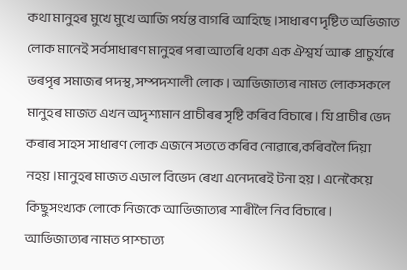কথা মানুহৰ মুখে মুখে আজি পৰ্যন্ত বাগৰি আহিছে।সাধাৰণ দৃষ্টিত অভিজাত লোক মানেই সৰ্বসাধাৰণ মানুহৰ পৰা আতৰি থকা এক ঐশ্বৰ্য আৰু প্রাচুৰ্যৰে ভৰপৃৰ সমাজৰ পদস্থ,সম্পদশালী লোক। আভিজাত্যৰ নামত লোকসকলে মানুহৰ মাজত এখন অদৃশ্যমান প্রাচীৰৰ সৃষ্টি কৰিব বিচাৰে। যি প্রাচীৰ ভেদ কৰাৰ সাহস সাধাৰণ লোক এজনে সততে কৰিব নোৱাৰে,কৰিবলৈ দিয়া নহয়।মানুহৰ মাজত এডাল বিভেদ ৰেখা এনেদৰেই টনা হয়। এনেকৈয়ে কিছুসংখ্যক লোকে নিজকে আভিজাত্যৰ শাৰীলৈ নিব বিচাৰে। আভিজাত্যৰ নামত পাশ্চাত্য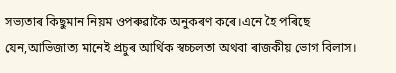সভ্যতাৰ কিছুমান নিয়ম ওপৰুৱাকৈ অনুকৰণ কৰে।এনে হৈ পৰিছে যেন,আভিজাত্য মানেই প্রচুৰ আৰ্থিক স্বচ্চলতা অথবা ৰাজকীয় ভোগ বিলাস।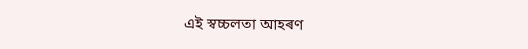এই স্বচ্চলতা আহৰণ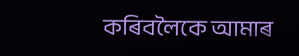কৰিবলৈকে আমাৰ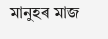মানুহৰ মাজ